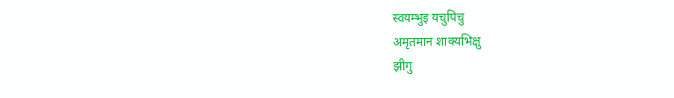स्वयम्भुइ यचुपिचु
अमृतमान शाक्यभिक्षु
झीगु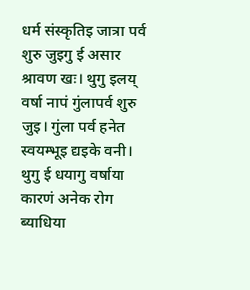धर्म संस्कृतिइ जात्रा पर्व शुरु जुइगु ई असार श्रावण खः। थुगु इलय् वर्षा नापं गुंलापर्व शुरु जुइ। गुंला पर्व हनेत स्वयम्भूइ द्यइके वनी। थुगु ई धयागु वर्षाया कारणं अनेक रोग ब्याधिया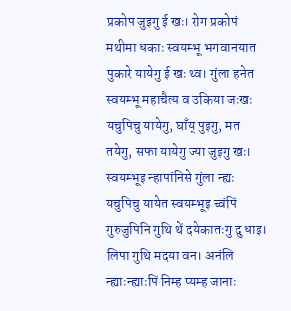प्रकोप जुइगु ई खः। रोग प्रकोपं मथीमा धकाः स्वयम्भू भगवानयात पुकारे यायेगु ई खः थ्व। गुंला हनेत स्वयम्भू महाचैत्य व उकिया जःखः यचुपिचु यायेगु, घाँय् पुइगु, मत तयेगु, सफा यायेगु ज्या जुइगु खः। स्वयम्भूइ न्हापांनिसे गुंला न्ह्यः यचुपिचु यायेत स्वयम्भूइ च्वंपिं गुरुजुपिनि गुथि थें दयेकातःगु दु धाइ। लिपा गुथि मदया वन। अनंलि न्ह्याःन्ह्याःपिं निम्ह प्यम्ह जानाः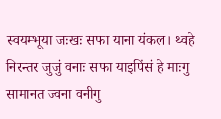स्वयम्भूया जःखः सफा याना यंकल। थ्वहे निरन्तर जुजुं वनाः सफा याइपिंसं हे माःगु सामानत ज्वना वनीगु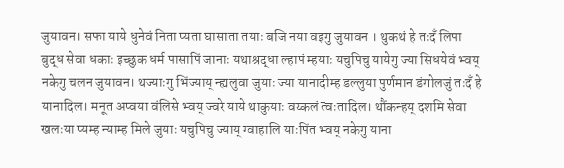जुयावन। सफा याये धुनेवं निता प्यता घासाता तयाः बजि नया वइगु जुयावन । थुकथं हे तःदँ लिपा बुद्ध सेवा धकाः इच्छुक धर्म पासापिं जानाः यथाश्रद्धा ल्हापं म्हयाः यचुपिचु यायेगु ज्या सिधयेवं भ्वय् नकेगु चलन जुयावन। थज्याःगु भिंज्याय् न्ह्यलुवा जुयाः ज्या यानादीम्ह डल्लुया पुर्णमान डंगोलजुं तःदँ हे यानादिल। मनूत अप्वया वंलिसे भ्वय् ज्वरे याये थाकुयाः वय्कलं त्वःतादिल। थौंकन्हय् दशमि सेवा खलःया प्यम्ह न्याम्ह मिले जुयाः यचुपिचु ज्याय् ग्वाहालि याःपिंत भ्वय् नकेगु याना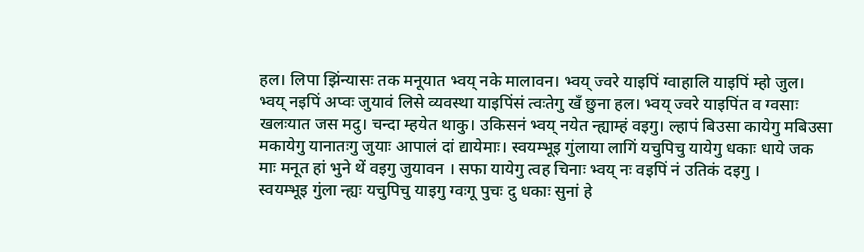हल। लिपा झिंन्यासः तक मनूयात भ्वय् नके मालावन। भ्वय् ज्वरे याइपिं ग्वाहालि याइपिं म्हो जुल। भ्वय् नइपिं अप्वः जुयावं लिसे व्यवस्था याइपिंसं त्वःतेगु खँ छुना हल। भ्वय् ज्वरे याइपिंत व ग्वसाः खलःयात जस मदु। चन्दा म्हयेत थाकु। उकिसनं भ्वय् नयेत न्ह्याम्हं वइगु। ल्हापं बिउसा कायेगु मबिउसा मकायेगु यानातःगु जुयाः आपालं दां द्यायेमाः। स्वयम्भूइ गुंलाया लागिं यचुपिचु यायेगु धकाः धाये जक माः मनूत हां भुने थें वइगु जुयावन । सफा यायेगु त्वह चिनाः भ्वय् नः वइपिं नं उतिकं दइगु ।
स्वयम्भूइ गुंला न्ह्यः यचुपिचु याइगु ग्वःगू पुचः दु धकाः सुनां हे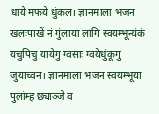धाये मफये धुंकल। ज्ञानमाला भजन खलःपाखें नं गुंलाया लागि स्वयम्भून्यंकं यचुपिचु यायेगु ग्वसाः ग्वयेधुंकूगु जुयाच्वन। ज्ञानमाला भजन स्वयम्भूया पुलांम्ह छ्याञ्जे व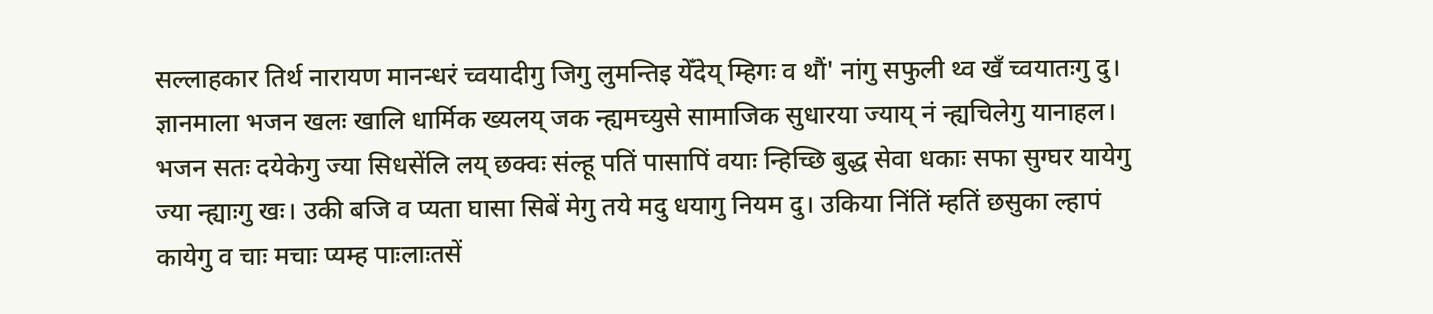सल्लाहकार तिर्थ नारायण मानन्धरं च्वयादीगु जिगु लुमन्तिइ येँदेय् म्हिगः व थौं' नांगु सफुली थ्व खँ च्वयातःगु दु। ज्ञानमाला भजन खलः खालि धार्मिक ख्यलय् जक न्ह्यमच्युसे सामाजिक सुधारया ज्याय् नं न्ह्यचिलेगु यानाहल। भजन सतः दयेकेगु ज्या सिधसेंलि लय् छक्वः संल्हू पतिं पासापिं वयाः न्हिच्छि बुद्ध सेवा धकाः सफा सुग्घर यायेगु ज्या न्ह्याःगु खः। उकी बजि व प्यता घासा सिबें मेगु तये मदु धयागु नियम दु। उकिया निंतिं म्हतिं छसुका ल्हापं कायेगु व चाः मचाः प्यम्ह पाःलाःतसें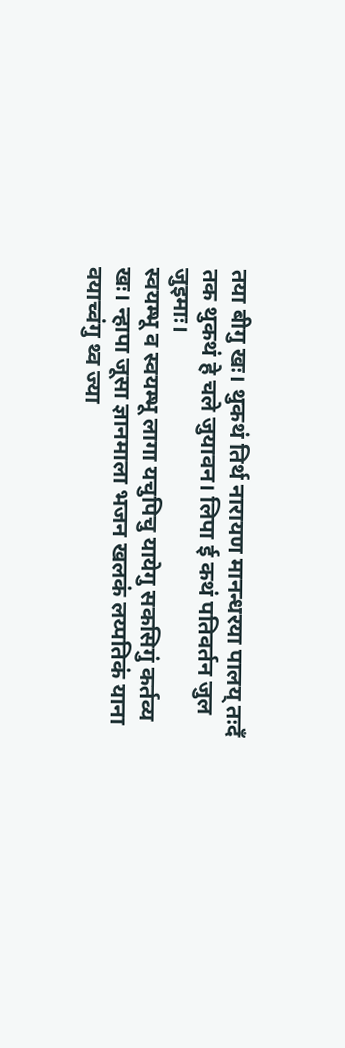तया बीगु खः। थुकथं तिर्थ नारायण मानन्धरया पालय् तःदँ तक थुकथं हे चले जुयावन। लिपा ई कथं पतिवर्तन जुल जुइमाः।
स्वयम्भू व स्वयम्भू लागा यचुपिचु यायेगु सकसिगुं कर्तव्य खः। न्हापा जूसा ज्ञानमाला भजन खलकं लय्पतिकं याना वयाच्वंगु थ्व ज्या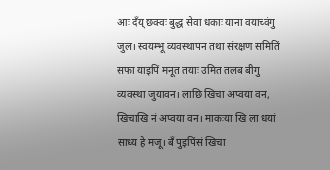आः दँय् छक्वः बुद्ध सेवा धकाः याना वयाच्वंगु जुल। स्वयम्भू व्यवस्थापन तथा संरक्षण समितिं सफा याइपिं मनूत तयाः उमित तलब बीगु व्यवस्था जुयावन। लाछि खिचा अप्वया वन, खिचाखि नं अप्वया वन। माकःया खि ला धयां साध्य हे मजू। बँ पुइपिंसं खिचा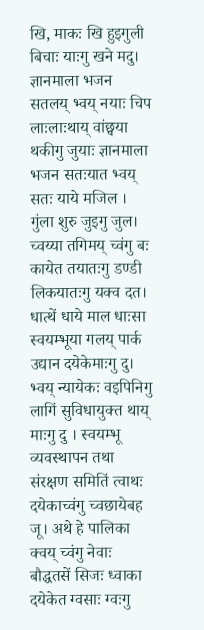खि, माकः खि हुइगुली बिचाः याःगु खने मदु। ज्ञानमाला भजन सतलय् भ्वय् नयाः चिप लाःलाःथाय् वांछ्वया थकीगु जुयाः ज्ञानमाला भजन सतःयात भ्वय् सतः याये मजिल ।
गुंला शुरु जुइगु जुल। च्वय्या तगिमय् च्वंगु बः कायेत तयातःगु डण्डी लिकयातःगु यक्व दत। धात्थें धाये माल धाःसा स्वयम्भूया गलय् पार्क उद्यान दयेकेमाःगु दु। भ्वय् न्यायेकः वइपिनिगु लागिं सुविधायुक्त थाय् माःगु दु । स्वयम्भू व्यवस्थापन तथा संरक्षण समितिं त्वाथः दयेकाच्वंगु च्वछायेबह जू। अथे हे पालिका क्वय् च्वंगु नेवाः बौद्धतसें सिजः ध्वाका दयेकेत ग्वसाः ग्वःगु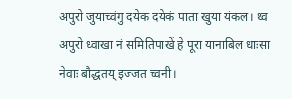अपुरो जुयाच्वंगु दयेक दयेकं पाता खुया यंकल। थ्व अपुरो ध्वाखा नं समितिपाखें हे पूरा यानाबिल धाःसा नेवाः बौद्धतय् इज्जत च्वनी।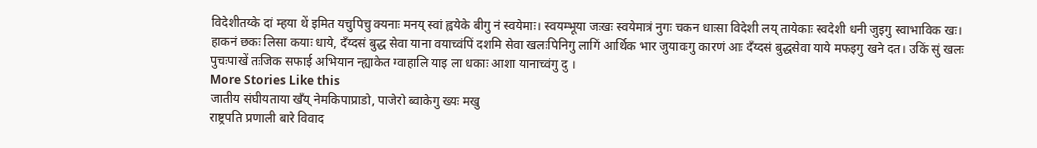विदेशीतय्के दां म्हया थें इमित यचुपिचु क्यनाः मनय् स्वां ह्वयेके बीगु नं स्वयेमाः। स्वयम्भूया जःखः स्वयेमात्रं नुगः चकन धाःसा विदेशी लय् तायेकाः स्वदेशी धनी जुइगु स्वाभाविक खः।
हाकनं छकः लिसा कयाः धाये, दँय्दसं बुद्ध सेवा याना वयाच्वंपिं दशमि सेवा खलःपिनिगु लागिं आर्थिक भार जुयावःगु कारणं आः दँय्दसं बुद्धसेवा याये मफइगु खने दत। उकिं सुं खलः पुचःपाखें तःजिक सफाई अभियान न्ह्याकेत ग्वाहालि याइ ला धकाः आशा यानाच्वंगु दु ।
More Stories Like this
जातीय संघीयताया खँय् नेमकिपाप्राडो, पाजेरो ब्वाकेगु ख्यः मखु
राष्ट्रपति प्रणाली बारे विवाद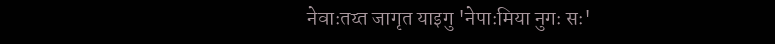नेवाःतय्त जागृत याइगु 'नेपाःमिया नुगः सः'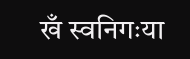खँ स्वनिगःया